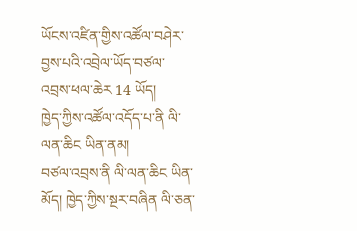ཡོངས་འཛིན་གྱིས་འཚོལ་བཤེར་བྱས་པའི་འབྲེལ་ཡོད་བཙལ་འབྲས་ཕལ་ཆེར 14 ཡོད།
ཁྱེད་ཀྱིས་འཚོལ་འདོད་པ་ནི ལི་ལན་ཆིང ཡིན་ནམ།
བཙལ་འབྲས་ནི ལི་ལན་ཆིང ཡིན་མོད། ཁྱེད་ཀྱིས་སྔར་བཞིན ལི་ཅན་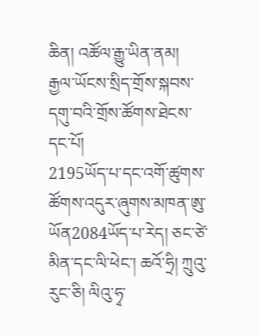ཆིན། འཚོལ་རྒྱུ་ཡིན་ནམ།
རྒྱལ་ཡོངས་སྲིད་གྲོས་སྐབས་དགུ་བའི་གྲོས་ཚོགས་ཐེངས་དང་པོ།
2195ཡོད་པ་དང་འགོ་ཚུགས་ཚོགས་འདུར་ཞུགས་མཁན་ཨུ་ཡོན2084ཡོད་པ་རེད། ཅང་ཙེ་མིན་དང་ལི་ཕེང་། ཆའོ་ཧྲི། ཀྲུའུ་རུང་ཅི། ལིའུ་ཧྭ་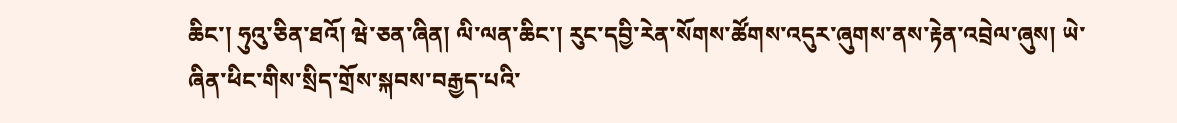ཆིང་། ཧུའུ་ཅིན་ཐའོ། ཝེ་ཅན་ཞིན། ལི་ལན་ཆིང་། རུང་དབྱི་རེན་སོགས་ཚོགས་འདུར་ཞུགས་ནས་རྟེན་འབྲེལ་ཞུས། ཡེ་ཞིན་ཕིང་གིས་སྲིད་གྲོས་སྐབས་བརྒྱད་པའི་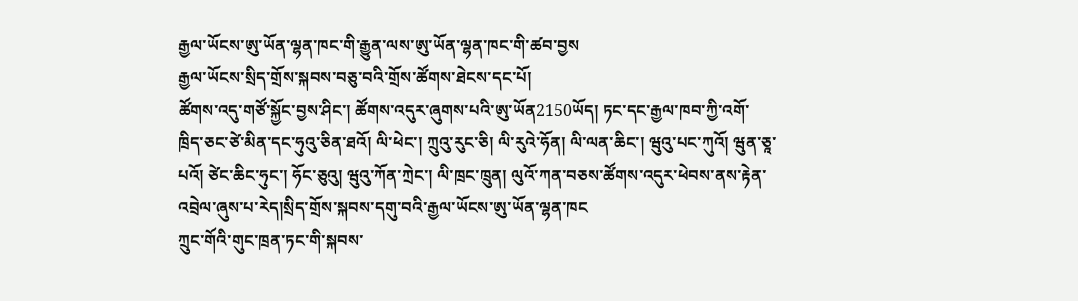རྒྱལ་ཡོངས་ཨུ་ཡོན་ལྷན་ཁང་གི་རྒྱུན་ལས་ཨུ་ཡོན་ལྷན་ཁང་གི་ཚབ་བྱས
རྒྱལ་ཡོངས་སྲིད་གྲོས་སྐབས་བཅུ་བའི་གྲོས་ཚོགས་ཐེངས་དང་པོ།
ཚོགས་འདུ་གཙོ་སྐྱོང་བྱས་ཤིང་། ཚོགས་འདུར་ཞུགས་པའི་ཨུ་ཡོན2150ཡོད། ཏང་དང་རྒྱལ་ཁབ་ཀྱི་འགོ་ཁྲིད་ཅང་ཙེ་མིན་དང་ཧུའུ་ཅིན་ཐའོ། ལི་ཕེང་། ཀྲུའུ་རུང་ཅི། ལི་རུའེ་ཧོན། ལི་ལན་ཆིང་། ཝུའུ་པང་ཀུའོ། ཝུན་ཅཱ་པའོ། ཙེང་ཆིང་ཧུང་། ཧོང་ཅུའུ། ཝུའུ་ཀོན་ཀྲེང་། ལི་ཁྲང་ཁྲུན། ལུའོ་ཀན་བཅས་ཚོགས་འདུར་ཕེབས་ནས་རྟེན་འབྲེལ་ཞུས་པ་རེད།སྲིད་གྲོས་སྐབས་དགུ་བའི་རྒྱལ་ཡོངས་ཨུ་ཡོན་ལྷན་ཁང
ཀྲུང་གོའི་གུང་ཁྲན་ཏང་གི་སྐབས་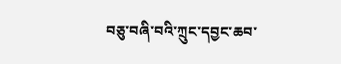བཅུ་བཞི་བའི་ཀྲུང་དབྱང་ཆབ་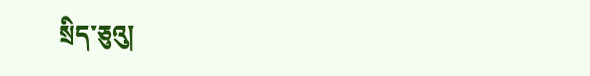སྲིད་ཅུའུ།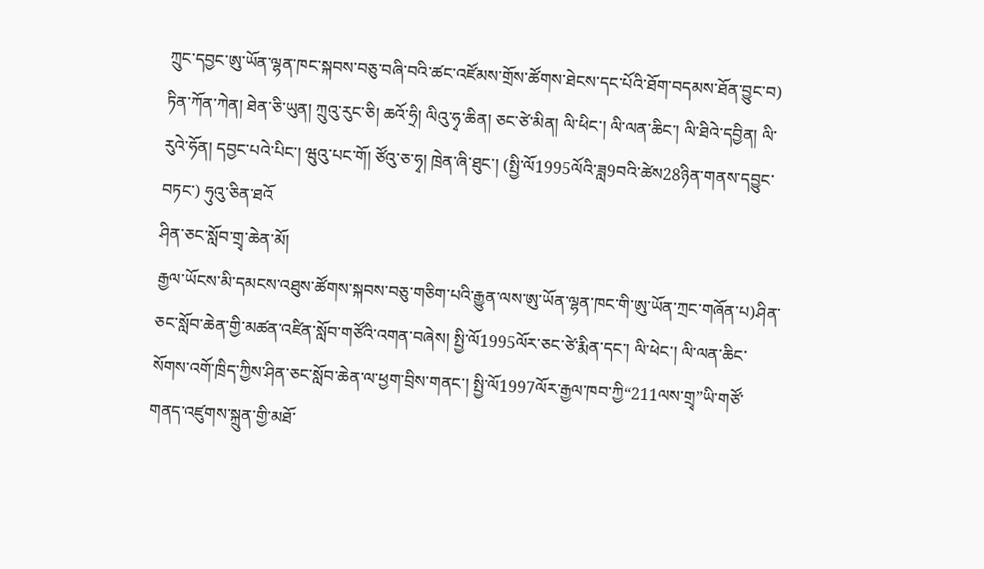ཀྲུང་དབྱང་ཨུ་ཡོན་ལྷན་ཁང་སྐབས་བཅུ་བཞི་བའི་ཚང་འཛོམས་གྲོས་ཚོགས་ཐེངས་དང་པོའི་ཐོག་བདམས་ཐོན་བྱུང་བ) ཏིན་ཀོན་ཀེན། ཐེན་ཅི་ཡུན། ཀྲུའུ་རུང་ཅི། ཆའོ་ཧྲི། ལིའུ་ཧྭ་ཆིན། ཅང་ཙེ་མིན། ལི་ཕིང་། ལི་ལན་ཆིང་། ལི་ཐིའེ་དབྱིན། ལི་རུའེ་ཧོན། དབྱང་པའེ་པིང་། ཝུའུ་པང་གོ། ཙོའུ་ཅ་ཧྭ། ཁྲེན་ཞི་ཐུང་། (སྤྱི་ལོ1995ལོའི་ཟླ9བའི་ཚེས28ཉིན་གནས་དབྱུང་བཏང་) ཧུའུ་ཅིན་ཐའོ
ཤིན་ཅང་སློབ་གྲྭ་ཆེན་མོ།
རྒྱལ་ཡོངས་མི་དམངས་འཐུས་ཚོགས་སྐབས་བཅུ་གཅིག་པའི་རྒྱུན་ལས་ཨུ་ཡོན་ལྷན་ཁང་གི་ཨུ་ཡོན་ཀྲང་གཞོན་པ)ཤིན་ཅང་སློབ་ཆེན་གྱི་མཚན་འཛིན་སློབ་གཙོའི་འགན་བཞེས། སྤྱི་ལོ1995ལོར་ཅང་ཙེ་རྨིན་དང་། ལི་ཕེང་། ལི་ལན་ཆིང་སོགས་འགོ་ཁྲིད་ཀྱིས་ཤིན་ཅང་སློབ་ཆེན་ལ་ཕྱག་བྲིས་གནང་། སྤྱི་ལོ1997ལོར་རྒྱལ་ཁབ་ཀྱི“211ལས་གྲྭ”ཡི་གཙོ་གནད་འཛུགས་སྐྲུན་གྱི་མཐོ་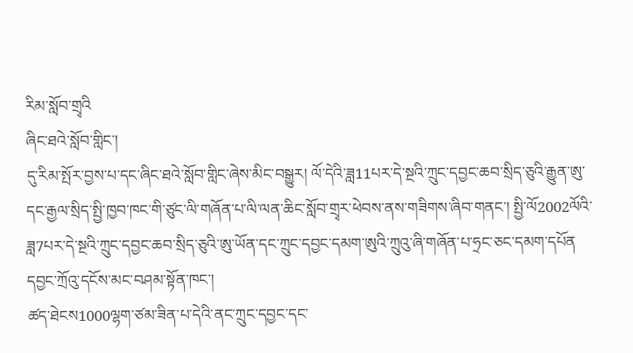རིམ་སློབ་གྲྭའི
ཞིང་ཐའེ་སློབ་གླིང་།
དུ་རིམ་སྤོར་བྱས་པ་དང་ཞིང་ཐའེ་སློབ་གླིང་ཞེས་མིང་བསྒྱུར། ལོ་དེའི་ཟླ11པར་དེ་སྔའི་ཀྲུང་དབྱང་ཆབ་སྲིད་ཅུའི་རྒྱུན་ཨུ་དང་རྒྱལ་སྲིད་སྤྱི་ཁྱབ་ཁང་གི་ཙུང་ལི་གཞོན་པ་ལི་ལན་ཆིང་སློབ་གྲྭར་ཕེབས་ནས་གཟིགས་ཞིབ་གནང་། སྤྱི་ལོ2002ལོའི་ཟླ7པར་དེ་སྔའི་ཀྲུང་དབྱང་ཆབ་སྲིད་ཅུའི་ཨུ་ཡོན་དང་ཀྲུང་དབྱང་དམག་ཨུའི་ཀྲུའུ་ཞི་གཞོན་པ་ཧྲང་ཅང་དམག་དཔོན
དབྱང་ཀྲོའུ་དངོས་མང་བཤམ་སྟོན་ཁང་།
ཚད་ཐེངས1000ལྷག་ཙམ་ཟིན་པ་དེའི་ནང་ཀྲུང་དབྱང་དང་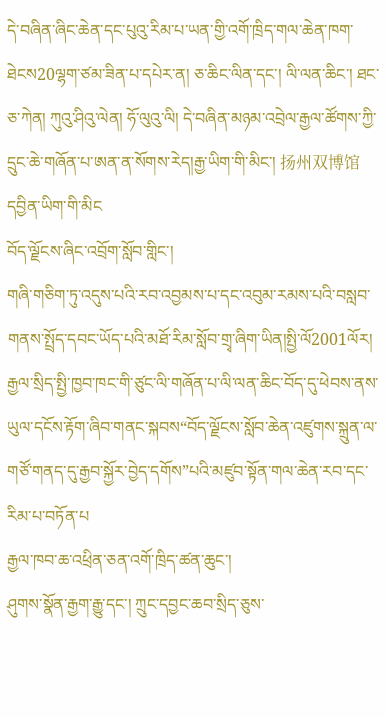དེ་བཞིན་ཞིང་ཆེན་དང་པུའུ་རིམ་པ་ཡན་གྱི་འགོ་ཁྲིད་གལ་ཆེན་ཁག་ཐེངས20ལྷག་ཙམ་ཟིན་པ་དཔེར་ན། ཅ་ཆིང་ལིན་དང་། ལི་ལན་ཆིང་། ཐང་ཅ་ཀེན། ཀུའུ་ཤིའུ་ལེན། ཧོ་ལུའུ་ལི། དེ་བཞིན་མཉམ་འབྲེལ་རྒྱལ་ཚོགས་ཀྱི་དྲུང་ཆེ་གཞོན་པ་ཨན་ན་སོགས་རེད།རྒྱ་ཡིག་གི་མིང་། 扬州双博馆 དབྱིན་ཡིག་གི་མིང
བོད་ལྗོངས་ཞིང་འབྲོག་སློབ་གླིང་།
གཞི་གཅིག་ཏུ་འདུས་པའི་རབ་འབྱམས་པ་དང་འབུམ་རམས་པའི་བསླབ་གནས་སྤྲོད་དབང་ཡོད་པའི་མཐོ་རིམ་སློབ་གྲྭ་ཞིག་ཡིན།སྤྱི་ལོ2001ལོར། རྒྱལ་སྲིད་སྤྱི་ཁྱབ་ཁང་གི་ཙུང་ལི་གཞོན་པ་ལི་ལན་ཆིང་བོད་དུ་ཕེབས་ནས་ཡུལ་དངོས་རྟོག་ཞིབ་གནང་སྐབས“བོད་ལྗོངས་སློབ་ཆེན་འཛུགས་སྐྲུན་ལ་གཙོ་གནད་དུ་རྒྱབ་སྐྱོར་བྱེད་དགོས”པའི་མཛུབ་སྟོན་གལ་ཆེན་རབ་དང་རིམ་པ་བཏོན་པ
རྒྱལ་ཁབ་ཆ་འཕྲིན་ཅན་འགོ་ཁྲིད་ཚན་ཆུང་།
ཤུགས་སྣོན་རྒྱག་རྒྱུ་དང་། ཀྲུང་དབྱང་ཆབ་སྲིད་ཅུས་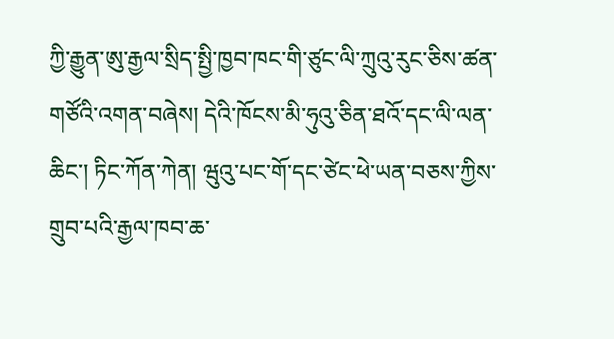ཀྱི་རྒྱུན་ཨུ་རྒྱལ་སྲིད་སྤྱི་ཁྱབ་ཁང་གི་ཙུང་ལི་ཀྲུའུ་རུང་ཅིས་ཚན་གཙོའི་འགན་བཞེས། དེའི་ཁོངས་མི་ཧུའུ་ཅིན་ཐའོ་དང་ལི་ལན་ཆིང་། ཏིང་ཀོན་ཀེན། ཝུའུ་པང་གོ་དང་ཙེང་ཕེ་ཡན་བཅས་ཀྱིས་གྲུབ་པའི་རྒྱལ་ཁབ་ཆ་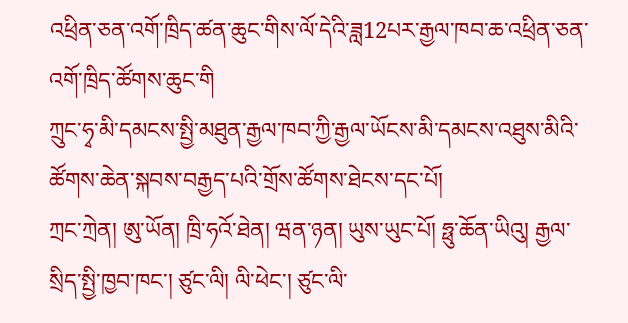འཕྲིན་ཅན་འགོ་ཁྲིད་ཚན་ཆུང་གིས་ལོ་དེའི་ཟླ12པར་རྒྱལ་ཁབ་ཆ་འཕྲིན་ཅན་འགོ་ཁྲིད་ཚོགས་ཆུང་གི
ཀྲུང་ཧྭ་མི་དམངས་སྤྱི་མཐུན་རྒྱལ་ཁབ་ཀྱི་རྒྱལ་ཡོངས་མི་དམངས་འཐུས་མིའི་ཚོགས་ཆེན་སྐབས་བརྒྱད་པའི་གྲོས་ཚོགས་ཐེངས་དང་པོ།
ཀྲང་ཀྲེན། ཨུ་ཡོན། ཁྲི་ཧའོ་ཐེན། ཝན་ཉན། ཡུས་ཡུང་པོ། ཧྥུ་ཆོན་ཡིའུ། རྒྱལ་སྲིད་སྤྱི་ཁྱབ་ཁང་། ཙུང་ལི། ལི་ཕེང་། ཙུང་ལི་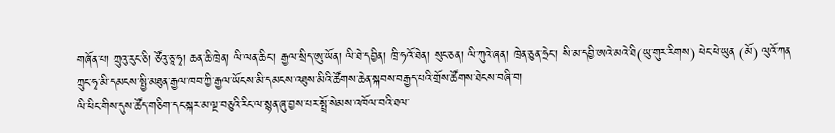གཞོན་པ། ཀྲུའུ་རུང་ཅི། ཙོའུ་ཅཱ་ཧྭ། ཆན་ཆི་ཁྲེན། ལི་ལན་ཆིང་། རྒྱལ་སྲིད་ཨུ་ཡོན། ལི་ཐེ་དབྱིན། ཁྲི་ཧའོ་ཐེན། སུང་ཅན། ལི་ཀུའེ་ཞན། ཁྲེན་ཅུན་ཧྲེང་། སི་མ་དབྱི་ཨའེ་མའེ་ཐི(ཡུ་གུར་རིགས) ཕེང་ཕེ་ཡུན (མོ) ལུའོ་ཀན
ཀྲུང་ཧྭ་མི་དམངས་སྤྱི་མཐུན་རྒྱལ་ཁབ་ཀྱི་རྒྱལ་ཡོངས་མི་དམངས་འཐུས་མིའི་ཚོགས་ཆེན་སྐབས་བརྒྱད་པའི་གྲོས་ཚོགས་ཐེངས་བཞི་བ།
ལི་ཕིང་གིས་དུས་ཚོད་གཅིག་དང་སྐར་མ་ལྔ་བཅུའི་རིང་ལ་སྙན་ཞུ་བྱས་པར་སྤྲོ་སེམས་འཁོལ་བའི་ཐལ་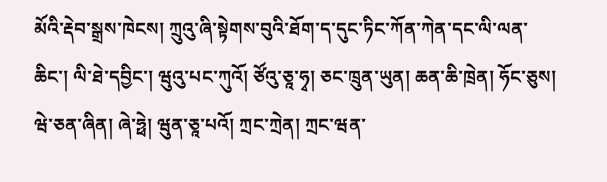མོའི་རྡེབ་སྒྲས་ཁེངས། ཀྲུའུ་ཞི་སྟེགས་བུའི་ཐོག་ད་དུང་ཏིང་ཀོན་ཀེན་དང་ལི་ལན་ཆིང་། ལི་ཐེ་དབྱིང་། ཝུའུ་པང་ཀུའོ། ཙོའུ་ཅཱ་ཧྭ། ཅང་ཁྲུན་ཡུན། ཆན་ཆི་ཁྲེན། ཧོང་ཅུས། ཝེ་ཅན་ཞིན། ཞེ་ཧྥེ། ཝུན་ཅཱ་པའོ། ཀྲང་ཀྲེན། ཀྲང་ཝན་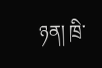ཉན། ཁྲི་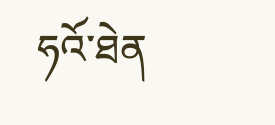ཧའོ་ཐེན